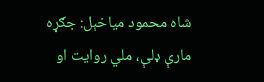شاه محمود میاخېل: جګړه مارې ډلې، ملي روایت او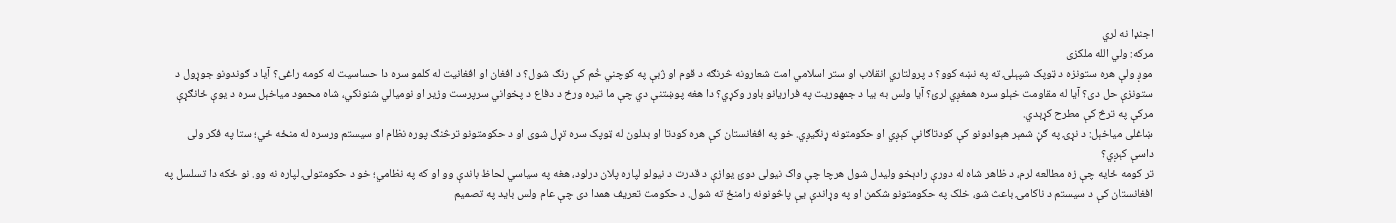اجنډا نه لري
مرکه: ولي الله ملکزی
موږ ولې هره ستونزه د ټوپک شپېلۍ ته په نښه کوو؟ د پرولتاري انقلاب او ستر اسلامي امت شعارونه څرنګه د قوم او ژبې په کوچني خُم کې رنګ شول؟ د افغان او افغانیت له کلمو سره دا حساسیت له کومه راغی؟ آیا د ګوندونو جوړول د ستونزې حل دی؟ آیا له مقاومت خېلو سره همغږي لرئ؟ آیا ولس به بیا د جمهوریت په فراریانو باور وکړي؟ دا هغه پوښتنې دي چې ما تیره ورځ د دفاع د پخواني سرپرست وزیر او نومیالي شنونکي، شاه محمود میاخېل سره د یوې ځانګړې مرکې په ترڅ کې مطرح کړېدي.
ښاغلی میاخېل: د نړۍ په ګڼ شمېر هېوادونو کې کودتاګانې کېږي او حکومتونه ړنګیږي. خو په افغانستان کې هره کودتا او بدلون له ټوپک سره تړل شوی او د حکومتونو ترڅنګ پوره نظام او سیستم ورسره له منځه ځي؛ ستا په فکر ولی داسې کېږي؟
تر کومه ځایه چې زه مطالعه لرم، د ظاهر شاه له دورې رادېخو ولیدل شول هرچا چې واک نیولی دوئ یوازې د قدرت د نیولو لپاره پلان درلود، هغه په سیاسي لحاظ باندې وو او که په نظامي؛ خو د حکومتولۍ لپاره نه وو. نو ځکه دا تسلسل په افغانستان کې د سیستم د ناکامۍ باعث شو، خلک په حکومتونو شکمن او په وړاندې یې پاڅونونه رامنځ ته شول. د حکومت تعریف همدا دی چې عام ولس باید په تصمیم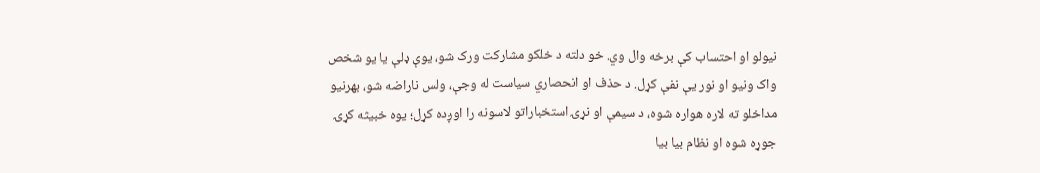نیولو او احتساب کې برخه وال وي. خو دلته د خلکو مشارکت ورک شو، یوې ډلې یا یو شخص واک ونیو او نور یې نفې کړل. د حذف او انحصاري سیاست له وجې، ولس ناراضه شو، بهرنیو مداخلو ته لاره هواره شوه، د سیمې او نړۍ استخباراتو لاسونه را اوږده کړل؛ یوه خبیثه کړۍ جوړه شوه او نظام بیا بیا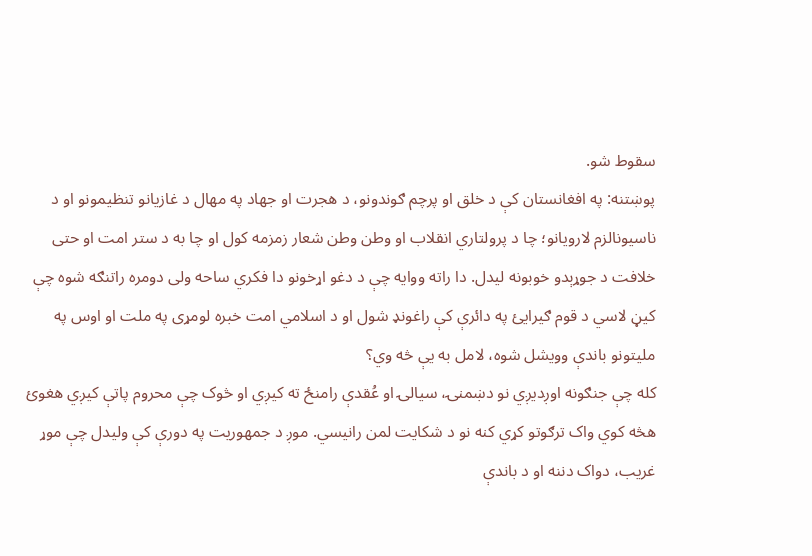سقوط شو.
پوښتنه: په افغانستان کې د خلق او پرچم ګوندونو، د هجرت او جهاد په مهال د غازیانو تنظیمونو او د ناسیونالزم لارویانو؛ چا د پرولتاري انقلاب او وطن وطن شعار زمزمه کول او چا به د ستر امت او حتی خلافت د جوړېدو خوبونه لیدل. دا راته ووایه چې د دغو اړخونو دا فکري ساحه ولی دومره راتنګه شوه چې کيڼ لاسي د قوم ګیرايئ په دائرې کې راغونډ شول او د اسلامي امت خبره لومړی په ملت او اوس په ملیتونو باندې وویشل شوه، لامل به یې څه وي؟
کله چې جنګونه اوږدیږي نو دښمنۍ، سیالۍ او عُقدې رامنځ ته کیږي او څوک چې محروم پاتې کیږي هغوئ هڅه کوي واک ترګوتو کړي کنه نو د شکایت لمن رانیسي. موږ د جمهوریت په دورې کې ولیدل چې موړ غریب، دواک دننه او د باندې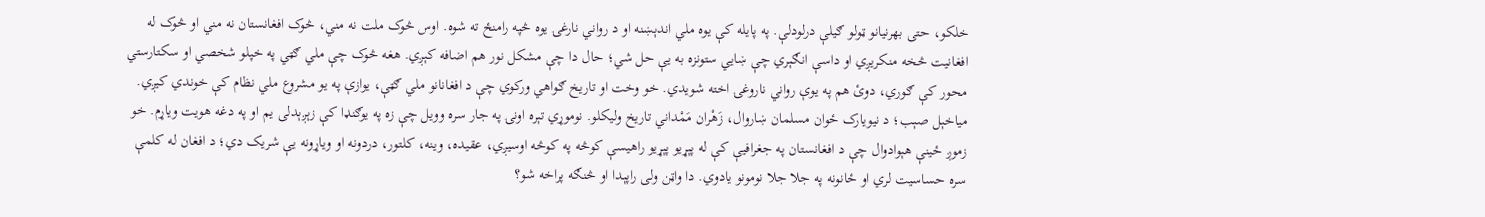خلکو، حتی بهرنیانو ټولو ګیلې درلودلې. په پایله کې یوه ملي اندېښنه او د رواني نارغۍ یوه څپه رامنځ ته شوه. اوس څوک ملت نه مني، څوک افغانستان نه مني او څوک له افغانیت څخه منکریږي او داسې انګېري چې ښايي ستونزه به یې حل شي؛ حال دا چې مشکل نور هم اضافه کېږي. هغه څوک چې ملي ګټي په خپلو شخصي او سکتارستي محور کې ګوري، دوئ هم په یوې رواني ناروغۍ اخته شویدي. خو وخت او تاریخ ګواهي ورکوي چې د افغانانو ملي ګټې، یوازې په یو مشروع ملي نظام کې خوندي کیږي.
میاخېل صېب؛ د نیویارک ځوان مسلمان ښاروال، زَهْران مَمْداني تاریخ ولیکلو. نوموړي تېره اونۍ په جار سره وویل چې زه په یوګنډا کې زېږېدلی یم او په دغه هویت ویاړم. خو زموږ ځینې هېوادوال چې د افغانستان په جغرافیې کې له پېړیو پېړیو راهیسې کوڅه په کوڅه اوسیږي، عقیده، وینه، کلتور، دردونه او ویاړونه یې شریک دي؛ د افغان له کلمې سره حساسیت لري او ځانونه په جلا جلا نومونو یادوي. دا واټن ولی راپېدا او څنګه پراخه شو؟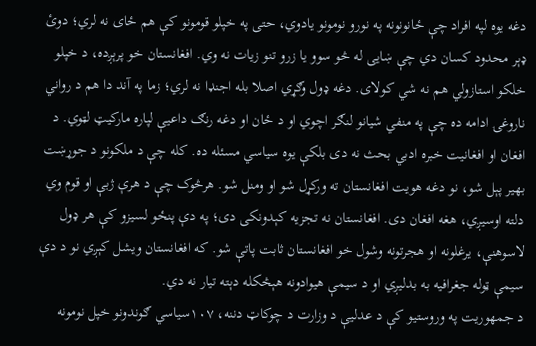دغه یوه لپه افراد چې ځانونونه په نورو نومونو یادوي، حتی په خپلو قومونو کې هم ځای نه لري؛ دوئ ډېر محدود کسان دي چې ښايی له څو سوو یا زرو تنو زیات نه وي. افغانستان خو پرېږده، د خپلو خلکو استازولي هم نه شي کولای. دغه ډول وګړي اصلا بله اجنډا نه لري؛ زما په آند دا هم د رواني ناروغۍ ادامه ده چې په منفي شیانو لنګر اچوي او د ځان او دغه رنګ داعیې لپاره مارکیټ لټوي. د افغان او افغانیت خبره ادبي بحث نه دی بلکې یوه سیاسي مسئله ده. کله چې د ملکونو د جوړښت بهیر پېل شو، نو دغه هویت افغانستان ته ورکړل شو او ومنل شو. هرڅوک چې د هرې ژبې او قوم وي دلته اوسیږي، هغه افغان دی. افغانستان نه تجزیه کېدونکی دی؛ په دې پنځو لسیزو کې هر ډول لاسوهنې، یرغلونه او هجرتونه وشول خو افغانستان ثابت پاتې شو. که افغانستان ویشل کېږي نو د دې سیمې ټوله جغرافیه به بدلیږي او د سیمې هیوادونه هېڅکله دېته تیار نه دي.
د جمهوریت په وروستیو کې د عدلیې د وزارت د چوکاټ دننه، ۱۰۷سیاسي ګوندونو خپل نومونه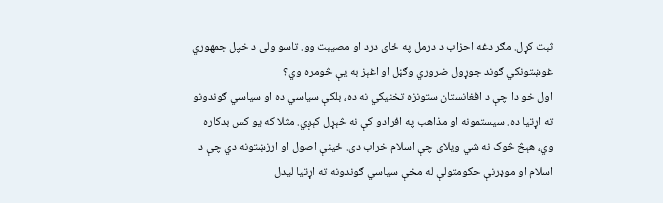ثبت کړل. مګر دغه احزاب د درمل په ځای درد او مصیبت وو. تاسو ولی د خپل جمهوري غوښتونکي ګوند جوړول ضروري وګڼل او اغېز به یې څومره وي؟
اول خو دا چې د افغانستان ستونزه تخنیکي نه ده، بلکې سیاسي ده او سیاسي ګوندونو ته اړتیا ده. سیستمونه او مذاهب په افرادو کې نه څېړل کېږي. مثلا که یو کس بدکاره وي، هېڅ څوک نه شي ویلای چې اسلام خراب دی. ځینې اصول او ارزښتونه دي چې د اسلام او موډرنې حکومتولې له مخې سیاسي ګوندونه ته اړتیا لیدل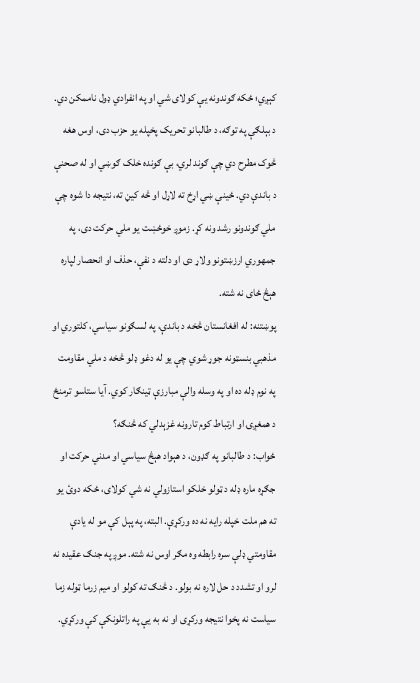کېږي؛ ځکه ګوندونه یې کولای شي او په انفرادي ډول ناممکن دي. د بېلګې په توګه، د طالبانو تحریک پخپله یو حزب دی، اوس هغه څوک مطرح دي چې ګوند لري، بې ګونده خلک ګوښي او له صحنې د باندې دي. ځینې ښي اړخ ته لاړل او څه کیڼ ته، نتیجه دا شوه چې ملي ګوندونو رشد ونه کړ. زموږ خوځښت یو ملي حرکت دی، په جمهوري ارزښتونو ولاړ دی او دلته د نفې، حذف او انحصار لپاره هېڅ ځای نه شته.
پوښتنه: له افغانستان څخه د باندې، په لسګونو سیاسي، کلتوري او مذهبي بنسټونه جوړ شوي چې یو له دغو ډلو څخه د ملي مقاومت په نوم ډله ده او په وسله والې مبارزې ټينګار کوي. آیا ستاسو ترمنځ د همغږۍ او ارتباط کوم تارونه غزېدلي که څنګه؟
ځواب: د طالبانو په ګډون، د هېواد هېڅ سیاسي او مدني حرکت او جګړه ماره ډله د ټولو خلکو استازولي نه شي کولای، ځکه دوئ یو ته هم ملت خپله رایه نه ده ورکړې. البته، په پېل کې مو له یادې مقاومتي ډلې سره رابطه وه مګر اوس نه شته. موږ په جنګ عقیده نه لرو او تشدد د حل لاره نه بولو. د څنګ ته کولو او میم زرما ټوله زما سیاست نه پخوا نتیجه ورکړی او نه به یې په راتلونکې کې ورکړي.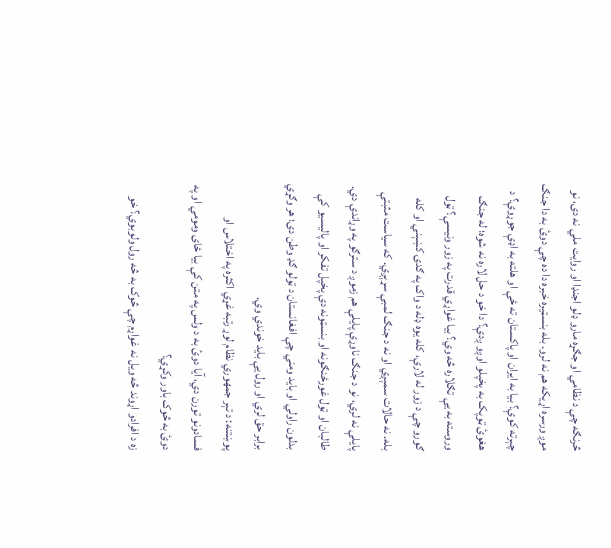څرنګه چې د نظامي او جګړه مارو ډلو اجنډا او روایت ملي نه دی، نو موږ ورسره اړیکه هم نه لرو. بله بنسټیره خبره دا ده چې دوئ به دا جنګ چېرته کوې؟ بیا به ایران او پاکستان ته ځې او هلته به اډې جوړوې؟ د هغوئ ټوپک به پخپلو اوږو ږدې؟ دا خو د حل لاره نه شوه؛ له جنګ وروسته به یې تګلاره څه وي؟ بیا غواړي قدرت په زور ونیسې؟ ټول ګورو چې د زور له لارې، کله یوه ډله د واک په ګدۍ کښېني او کله بله. نه حالات سمېږي او نه د جنګ لمبې سړېږي. که سیاست مثبتې پایلې نه لري، نو د جنګ ناوړې پایلې هم زموږ د سترګو په وړاندې دي. طالبان او ټول غورځنګونه او بنسټونه دې پخپل تفکر او پالیسیو کې بدلون راولي او باید ومني چې افغانستان د ټولو ګډ وطن دی؛ هر وګړي برابر حق لري او رول یې باید خوندي وي.
پوښتنه: د تېر جمهوري نظام لوړ رتبه غړي اکثره په اختلاس او فسادونو تورن دي، آیا دوئ به د ولس په متن کې بیا ځای ومومي او په دوئ به څوک باور وکړي؟
زه د افرادو اړوند څه ویل نه غواړم چې څوک به څه رول ولوبوي؟ خو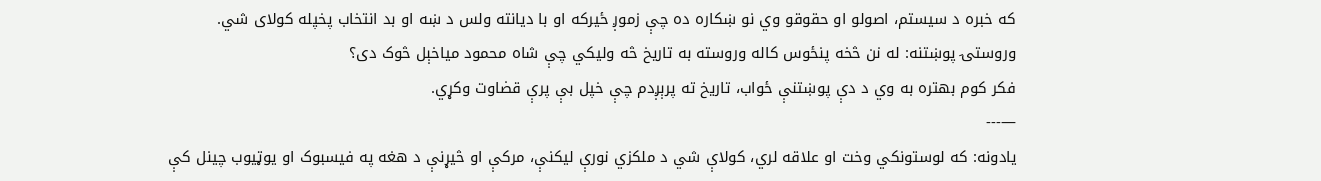که خبره د سیستم، اصولو او حقوقو وي نو ښکاره ده چې زموږ ځیرکه او با دیانته ولس د ښه او بد انتخاب پخپله کولای شي.
وروستۍ پوښتنه: له نن څخه پنځوس کاله وروسته به تاریخ څه ولیکي چې شاه محمود میاخېل څوک دی؟
فکر کوم بهتره به وي د دې پوښتنې ځواب، تاریخ ته پرېږدم چې خپل بې پرې قضاوت وکړي.
—---
یادونه: که لوستونکي وخت او علاقه لري، کولاې شي د ملکزي نورې لیکنې، مرکې او څیړنې د هغه په فیسبوک او یوټیوب چینل کې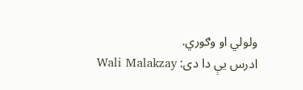ولولي او وګوري.
ادرس یې دا دی: Wali Malakzay